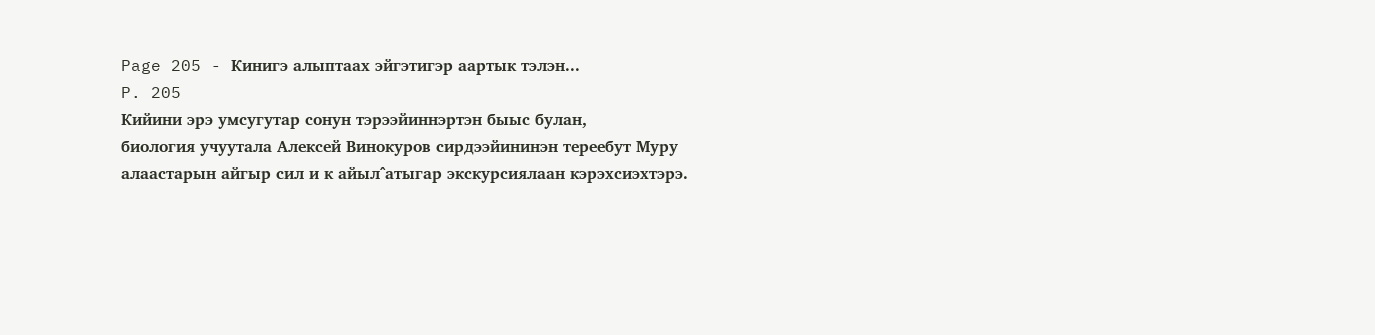Page 205 - Кинигэ алыптаах эйгэтигэр аартык тэлэн...
P. 205
Кийини эрэ умсугутар сонун тэрээйиннэртэн быыс булан,
биология учуутала Алексей Винокуров сирдээйининэн тереебут Муру
алаастарын айгыр сил и к айыл^атыгар экскурсиялаан кэрэхсиэхтэрэ.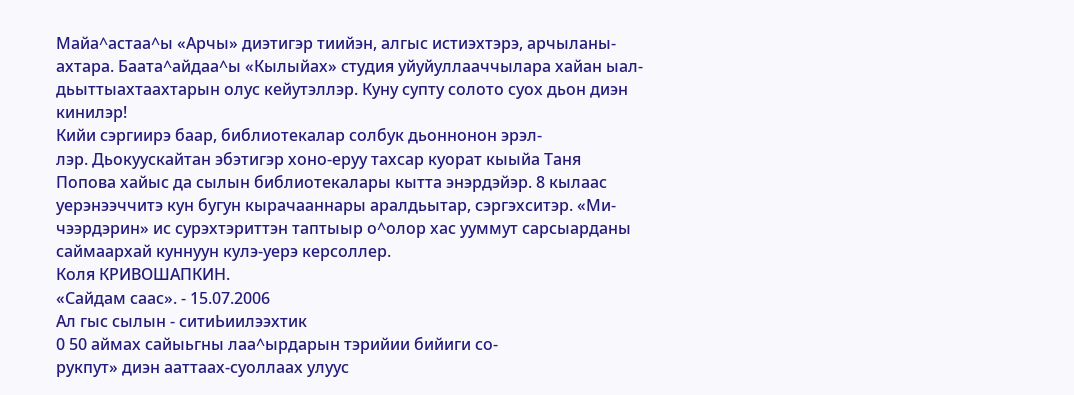Майа^астаа^ы «Арчы» диэтигэр тиийэн, алгыс истиэхтэрэ, арчыланы-
ахтара. Баата^айдаа^ы «Кылыйах» студия уйуйуллааччылара хайан ыал-
дьыттыахтаахтарын олус кейутэллэр. Куну супту солото суох дьон диэн
кинилэр!
Кийи сэргиирэ баар, библиотекалар солбук дьоннонон эрэл-
лэр. Дьокуускайтан эбэтигэр хоно-еруу тахсар куорат кыыйа Таня
Попова хайыс да сылын библиотекалары кытта энэрдэйэр. 8 кылаас
уерэнээччитэ кун бугун кырачааннары аралдьытар, сэргэхситэр. «Ми-
чээрдэрин» ис сурэхтэриттэн таптыыр о^олор хас ууммут сарсыарданы
саймаархай куннуун кулэ-уерэ керсоллер.
Коля КРИВОШАПКИН.
«Сайдам саас». - 15.07.2006
Ал гыс сылын - ситиЬиилээхтик
0 50 аймах сайыьгны лаа^ырдарын тэрийии бийиги со-
рукпут» диэн ааттаах-суоллаах улуус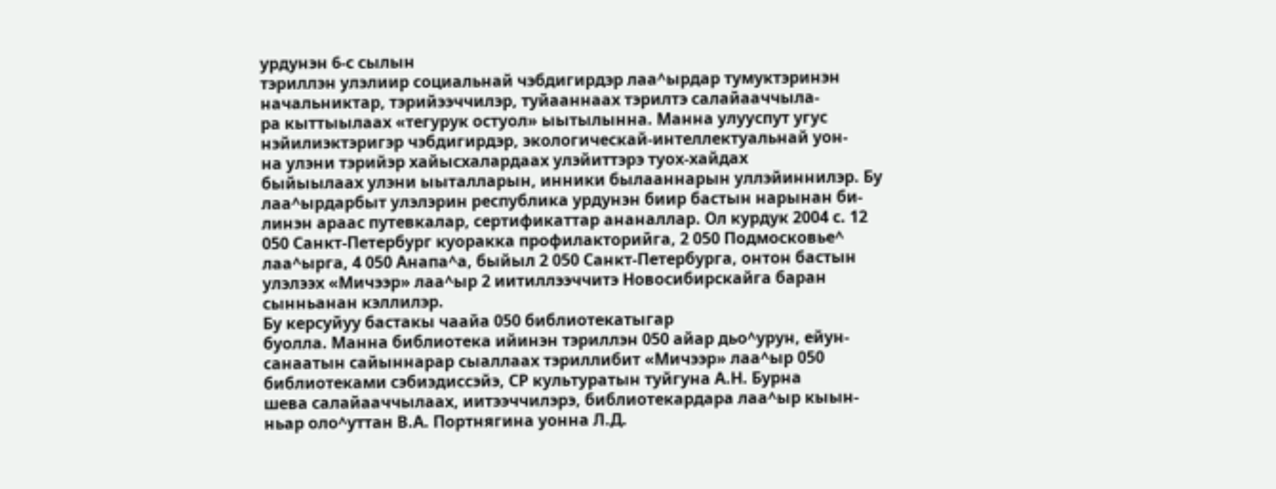урдунэн 6-с сылын
тэриллэн улэлиир социальнай чэбдигирдэр лаа^ырдар тумуктэринэн
начальниктар, тэрийээччилэр, туйааннаах тэрилтэ салайааччыла-
ра кыттыылаах «тегурук остуол» ыытылынна. Манна улууспут угус
нэйилиэктэригэр чэбдигирдэр, экологическай-интеллектуальнай уон-
на улэни тэрийэр хайысхалардаах улэйиттэрэ туох-хайдах
быйыылаах улэни ыыталларын, инники былааннарын уллэйиннилэр. Бу
лаа^ырдарбыт улэлэрин республика урдунэн биир бастын нарынан би-
линэн араас путевкалар, сертификаттар ананаллар. Ол курдук 2004 с. 12
050 Санкт-Петербург куоракка профилакторийга, 2 050 Подмосковье^
лаа^ырга, 4 050 Анапа^а, быйыл 2 050 Санкт-Петербурга, онтон бастын
улэлээх «Мичээр» лаа^ыр 2 иитиллээччитэ Новосибирскайга баран
сынньанан кэллилэр.
Бу керсуйуу бастакы чаайа 050 библиотекатыгар
буолла. Манна библиотека ийинэн тэриллэн 050 айар дьо^урун, ейун-
санаатын сайыннарар сыаллаах тэриллибит «Мичээр» лаа^ыр 050
библиотеками сэбиэдиссэйэ, СР культуратын туйгуна А.Н. Бурна
шева салайааччылаах, иитээччилэрэ, библиотекардара лаа^ыр кыын-
ньар оло^уттан В.А. Портнягина уонна Л.Д.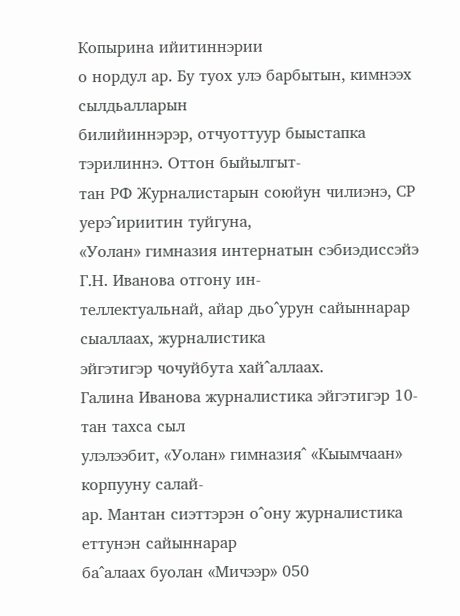Копырина ийитиннэрии
о нордул ар. Бу туох улэ барбытын, кимнээх сылдьалларын
билийиннэрэр, отчуоттуур быыстапка тэрилиннэ. Оттон быйылгыт-
тан РФ Журналистарын союйун чилиэнэ, СР уерэ^ириитин туйгуна,
«Уолан» гимназия интернатын сэбиэдиссэйэ Г.Н. Иванова отгону ин-
теллектуальнай, айар дьо^урун сайыннарар сыаллаах, журналистика
эйгэтигэр чочуйбута хай^аллаах.
Галина Иванова журналистика эйгэтигэр 10-тан тахса сыл
улэлээбит, «Уолан» гимназия^ «Кыымчаан» корпууну салай-
ар. Мантан сиэттэрэн о^ону журналистика еттунэн сайыннарар
ба^алаах буолан «Мичээр» 050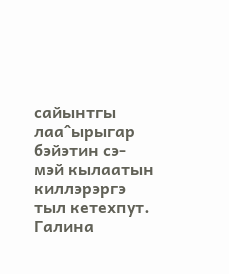сайынтгы лаа^ырыгар бэйэтин сэ-
мэй кылаатын киллэрэргэ тыл кетехпут. Галина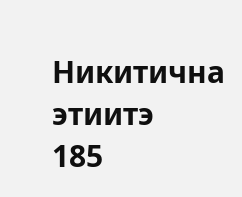Никитична этиитэ
185